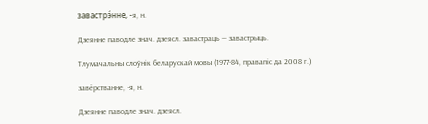завастрэ́нне, ‑я, н.

Дзеянне паводле знач. дзеясл. завастраць — завастрыць.

Тлумачальны слоўнік беларускай мовы (1977-84, правапіс да 2008 г.)

завёрстванне, ‑я, н.

Дзеянне паводле знач. дзеясл.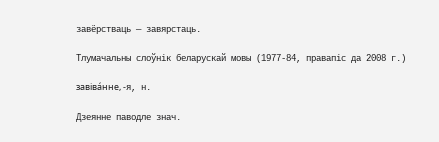завёрстваць — завярстаць.

Тлумачальны слоўнік беларускай мовы (1977-84, правапіс да 2008 г.)

завіва́нне, ‑я, н.

Дзеянне паводле знач.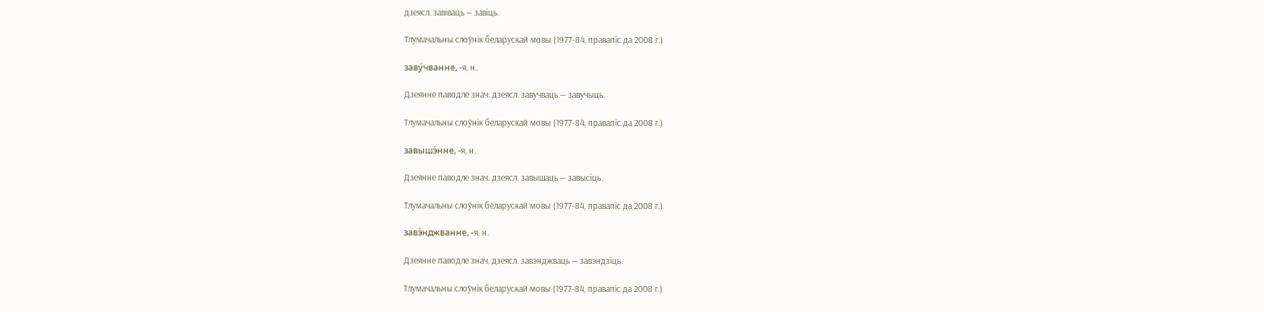дзеясл. завіваць — завіць.

Тлумачальны слоўнік беларускай мовы (1977-84, правапіс да 2008 г.)

заву́чванне, ‑я, н.

Дзеянне паводле знач. дзеясл. завучваць — завучыць.

Тлумачальны слоўнік беларускай мовы (1977-84, правапіс да 2008 г.)

завышэ́нне, ‑я, н.

Дзеянне паводле знач. дзеясл. завышаць — завысіць.

Тлумачальны слоўнік беларускай мовы (1977-84, правапіс да 2008 г.)

завэ́нджванне, ‑я, н.

Дзеянне паводле знач. дзеясл. завэнджваць — завэндзіць.

Тлумачальны слоўнік беларускай мовы (1977-84, правапіс да 2008 г.)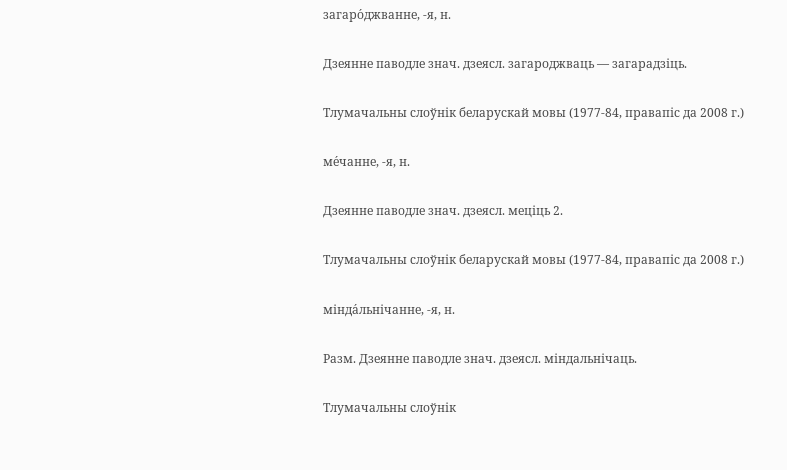загаро́джванне, ‑я, н.

Дзеянне паводле знач. дзеясл. загароджваць — загарадзіць.

Тлумачальны слоўнік беларускай мовы (1977-84, правапіс да 2008 г.)

ме́чанне, ‑я, н.

Дзеянне паводле знач. дзеясл. меціць 2.

Тлумачальны слоўнік беларускай мовы (1977-84, правапіс да 2008 г.)

мінда́льнічанне, ‑я, н.

Разм. Дзеянне паводле знач. дзеясл. міндальнічаць.

Тлумачальны слоўнік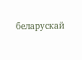беларускай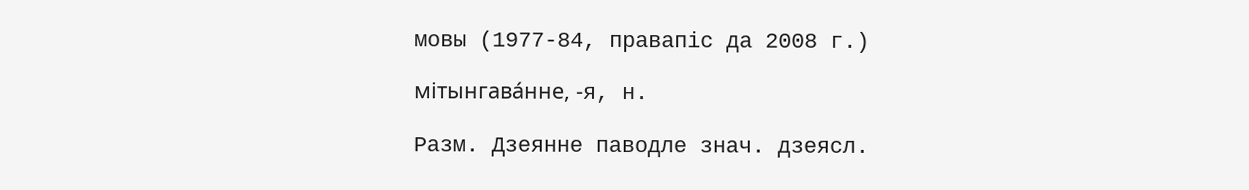мовы (1977-84, правапіс да 2008 г.)

мітынгава́нне, ‑я, н.

Разм. Дзеянне паводле знач. дзеясл.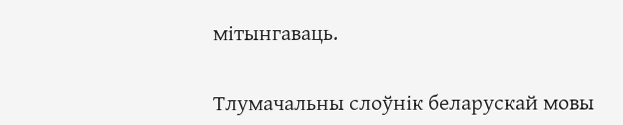мітынгаваць.

Тлумачальны слоўнік беларускай мовы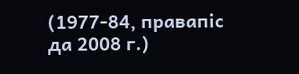(1977-84, правапіс да 2008 г.)